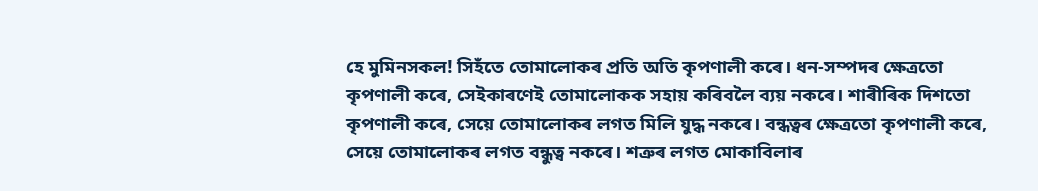হে মুমিনসকল! সিহঁতে তোমালোকৰ প্ৰতি অতি কৃপণালী কৰে। ধন-সম্পদৰ ক্ষেত্ৰতো কৃপণালী কৰে, সেইকাৰণেই তোমালোকক সহায় কৰিবলৈ ব্যয় নকৰে। শাৰীৰিক দিশতো কৃপণালী কৰে, সেয়ে তোমালোকৰ লগত মিলি যুদ্ধ নকৰে। বন্ধত্বৰ ক্ষেত্ৰতো কৃপণালী কৰে, সেয়ে তোমালোকৰ লগত বন্ধুত্ব নকৰে। শত্ৰুৰ লগত মোকাবিলাৰ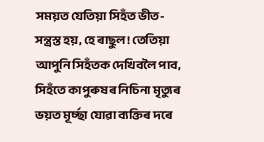সময়ত যেতিয়া সিহঁত ভীত-সন্ত্ৰস্ত হয়, হে ৰাছুল! তেতিয়া আপুনি সিহঁতক দেখিবলৈ পাব, সিহঁতে কাপুৰুষৰ নিচিনা মৃত্যুৰ ভয়ত মূৰ্চ্ছা যোৱা ব্যক্তিৰ দৰে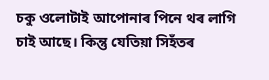চকু ওলোটাই আপোনাৰ পিনে থৰ লাগি চাই আছে। কিন্তু যেতিয়া সিহঁতৰ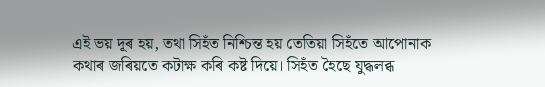এই ভয় দূৰ হয়, তথা সিহঁত নিশ্চিন্ত হয় তেতিয়া সিহঁতে আপোনাক কথাৰ জৰিয়তে কটাক্ষ কৰি কষ্ট দিয়ে। সিহঁত হৈছে যুদ্ধলব্ধ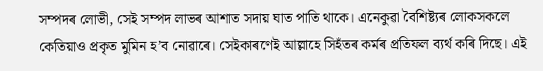সম্পদৰ লোভী, সেই সম্পদ লাভৰ আশাত সদায় ঘাত পাতি থাকে। এনেকুৱা বৈশিষ্ট্যৰ লোকসকলে কেতিয়াও প্ৰকৃত মুমিন হ’ব নোৱাৰে। সেইকাৰণেই আল্লাহে সিহঁতৰ কৰ্মৰ প্ৰতিফল ব্যৰ্থ কৰি দিছে। এই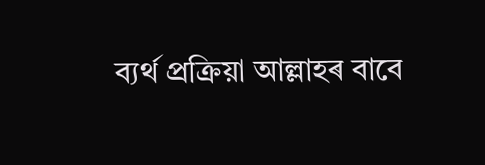ব্যৰ্থ প্ৰক্ৰিয়া আল্লাহৰ বাবে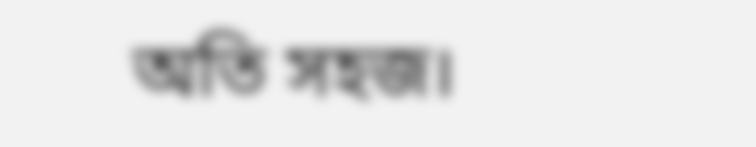অতি সহজ।